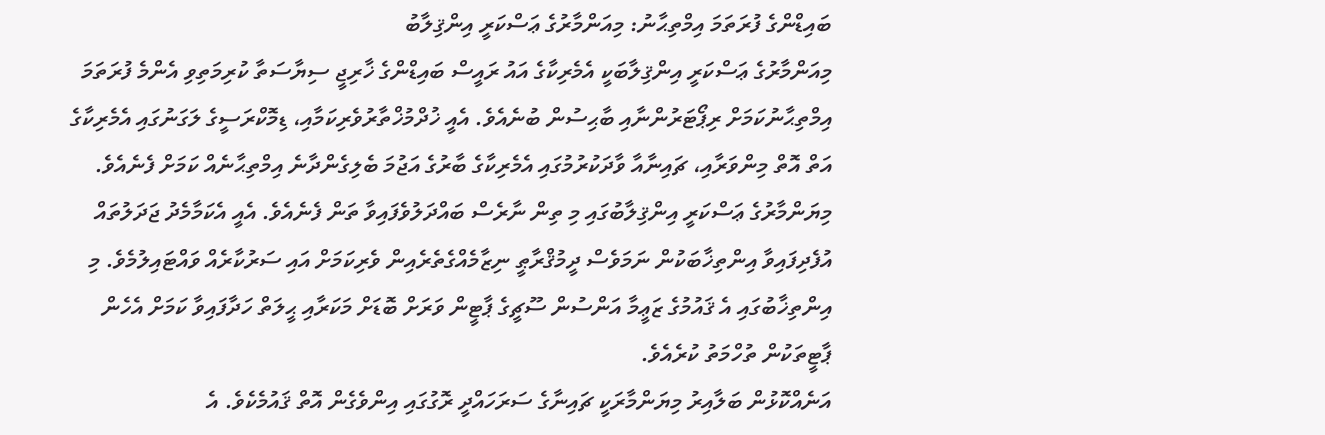ބައިޑްންގެ ފުރަތަމަ އިމްތިޙާނު: މިއަންމާރުގެ ޢަސްކަރީ އިންޤިލާބު
މިއަންމާރުގެ ޢަސްކަރީ އިންޤިލާބަކީ އެމެރިކާގެ އައު ރައީސް ބައިޑްންގެ ޚާރިޖީ ސިޔާސަތާ ކުރިމަތިވި އެންމެ ފުރަތަމަ އިމްތިޙާނުކަމަށް ރިޕޯޓަރުންނާއި ބާޙިސުން ބުނެއެވެ. އެއީ ޚުދްމުޚްތާރުވެރިކަމާއި، ޑިމޮކްރަސީގެ ލަގަނުގައި އެމެރިކާގެ އަތް އޮތް މިންވަރާއި، ޗައިނާއާ ވާދަކުރުމުގައި އެމެރިކާގެ ބާރުގެ އަޖުމަ ބެލިގެންދާނެ އިމްތިޙާނެއް ކަމަށް ފެނެއެވެ.
މިޔަންމާރުގެ ޢަސްކަރީ އިންޤިލާބުގައި މި ތިން ނާރެސް ބައްދަލުވެފައިވާ ތަން ފެނެއެވެ. އެއީ އެކަމާމެދު ޖަދަލުތައް އުފެދިފައިވާ އިންތިޚާބަކުން ނަމަވެސް ދީމުޤްރާޠީ ނިޒާމެއްގެތެރެއިން ވެރިކަމަށް އައި ސަރުކާރެއް ވައްޓައިލުމެވެ. މި އިންތިޚާބުގައި އެ ޤައުމުގެ ޒަޢީމާ އަންސުން ސޫޗީގެ ޕާޓީން ވަރަށް ބޮޑަށް މަކަރާއި ޙީލަތް ހަދާފައިވާ ކަމަށް އެހެން ޕާޓީތަކުން ތުހްމަތު ކުރެއެވެ.
އަނެއްކޮޅުން ބަލާއިރު މިޔަންމާރަކީ ޗައިނާގެ ސަރަހައްދީ ރޮގުގައި އިންވެގެން އޮތް ޤައުމެކެވެ. އެ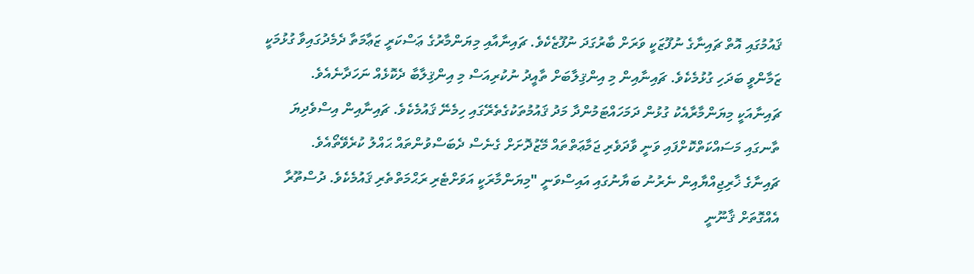ޤައުމުގައި އޮތް ޗައިނާގެ ނުފޫޒަކީ ވަރަށް ބާރުގަދަ ނުފޫޒެކެވެ. ޗައިނާއާއި މިޔަންމާރުގެ ޢަސްކަރީ ޒަޢާމަތާ ދެމެދުގައިވާ ގުޅުމަކީ ޒަމާންވީ ބަދަހި ގުޅުމެކެވެ. ޗައިނާއިން މި އިންޤިލާބަށް ތާއީދު ނުކުރިއަސް މި އިންޤިލާބާ ދެކޮޅެއް ނަހަދާނެއެވެ.
ޗައިނާއަކީ މިޔަންމާރާއެކު ގުޅުން ދަމަހައްޓަމުންދާ މަދު ޤައުމުތަކުގެތެރޭގައި ހިމެނޭ ޤައުމެކެވެ. ޗައިނާއިން އިސްވެދިޔަ ތާނގައި މަސައްކަތްކޮށްފައި ވަނީ ވާދަވެރި ޖަމާޢަތްތައް މޭޒުދޮށަށް ގެނެސް ދެބަސްވުންތައް ޙައްލު ކުރެވޭތޯއެވެ.
ޗައިނާގެ ޚާރިޖިއްޔާއިން ނެރުނު ބަޔާނުގައި އައިސްވަނީ "މިޔަންމާރަކީ އަވަށްޓެރި ރަޙްމަތްތެރި ޤައުމެކެވެ. ދުސްތޫރާ އެއްގޮތަށް ޤާނޫނީ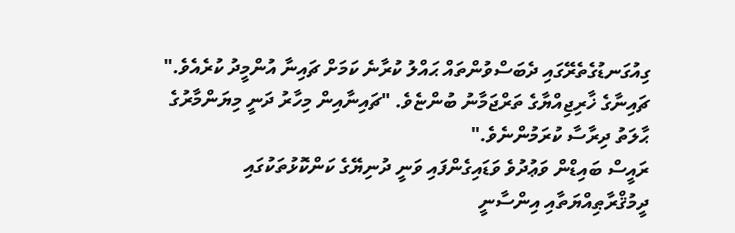ގިއުގަނޑުގެތެރޭގައި ދެބަސްވުންތައް ޙައްލު ކުރާނެ ކަމަށް ޗައިނާ އުންމީދު ކުރެއެވެ." ޗައިނާގެ ޚާރިޖިއްޔާގެ ތަރްޖަމާނު ބުންޏެވެ. "ޗައިނާއިން މިހާރު ދަނީ މިޔަންމާރުގެ ޙާލަތު ދިރާސާ ކުރަމުންނެވެ."
ރައީސް ބައިޑްން ވަޢުދުވެ ވަޑައިގެންފައި ވަނީ ދުނިޔޭގެ ކަންކޮޅުތަކުގައި ދީމުޤްރާޠިއްޔަތާއި އިންސާނީ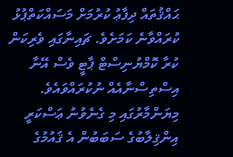ޙައްޤުތައް ދިފާޢު ކުރުމަށް މަސައްކަތްޕުޅު ކުރައްވާނެ ކަމަށެވެ. ޗައިނާގައި ވެރިކަން ކުރާ ކޮމްޔުނިސްޓް ޕާޓީ ވެސް އޭނާ އިސްތިސްނާއެއް ނުކުރައްވައެވެ.
މިޔަންމާރުގައި މި ގެނެވުނު ޢަސްކަރީ އިންޤިލާބުގެ ސަބަބުން އެ ޤައުމުގެ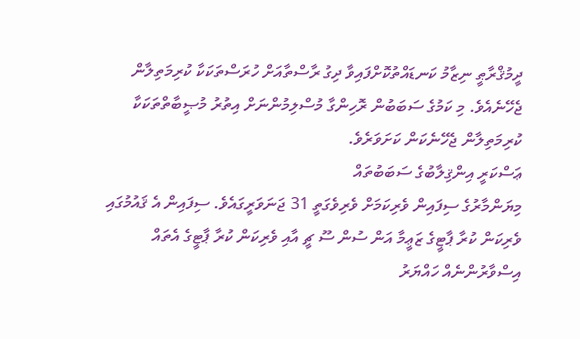ދީމުޤްރާޠީ ނިޒާމު ކަނޑައްތުކޮށްފައިވާ ދިގު ރާސްތާއަށް ހުރަސްތަކަކާ ކުރިމަތިލާން ޖެހޭނެއެވެ. މި ކަމުގެ ސަބަބުން ރޮހިންގާ މުސްލިމުންނަށް އިތުރު މުޞީބާތްތަކަކާ ކުރިމަތިލާން ޖެހޭނެކަން ކަށަވަރެވެ.
ޢަސްކަރީ އިންޤިލާބުގެ ސަބަބުތައް
މިޔަންމާރުގެ ސިފައިން ވެރިކަމަށް ވެރިވެގަތީ 31 ޖަނަވަރީގައެވެ. ސިފައިން އެ ޤައުމުގައި ވެރިކަން ކުރާ ޕާޓީގެ ޒަޢީމާ އަން ސުން ސޫ ޗީ އާއި ވެރިކަން ކުރާ ޕާޓީގެ އެތައް އިސްވާރުންނެއް ހައްޔަރު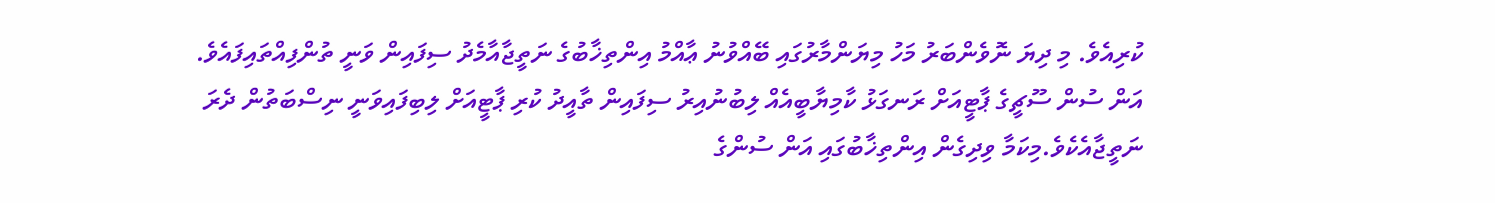ކުރިއެވެ. މި ދިޔަ ނޮވެންބަރު މަހު މިޔަންމާރުގައި ބޭއްވުނު ޢާއްމު އިންތިޚާބުގެ ނަތީޖާއާމެދު ސިފައިން ވަނީ ތުންފިއްތައިފައެވެ. އަން ސުން ސޫޗީގެ ޕާޓީއަށް ރަނގަޅު ކާމިޔާބީއެއް ލިބުނުއިރު ސިފައިން ތާއީދު ކުރި ޕާޓީއަށް ލިބިފައިވަނީ ނިސްބަތުން ދެރަ ނަތީޖާއެކެވެ.މިކަމާ ވިދިގެން އިންތިޚާބުގައި އަން ސުންގެ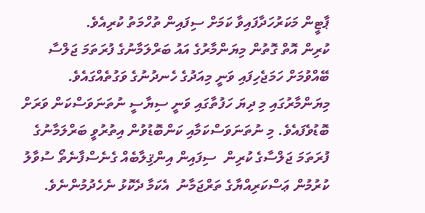ޕާޓީން މަކަރުހަދާފައިވާ ކަމަށް ސިފައިން ތުހްމަތު ކުރިއެވެ.
ކުރިން އޮތް ގޮތުން މިޔަންމާރުގެ އައު ބަރްލަމާނުގެ ފުރަތަމަ ޖަލްސާ ބޭއްވުމަށް ހަމަޖެހިފައި ވަނީ މިއަދުގެ ހެނދުނުގެ ވަގުތެއްގައެވެ. މިޔަންމާރުގައި މި ދިޔަ ހަފުތާގައި ވަނީ ސިޔާސީ ނުތަނަވަސްކަން ވަރަށް ބޮޑުވެފައެވެ. މި ނުތަނަވަސްކަމާއި ކަންބޮޑުވުން އިތުރުވީ ބަރްލަމާނުގެ ފުރަތަމަ ޖަލްސާގެ ކުރިން  ސިފައިން އިންޤިލާބެއް ގެނެސްފާނެތޯ ސުވާލު ކުރުމުން ޢަސްކަރިއްޔާގެ ތަރްޖަމާނު  އެކަމާ ދެކޮޅު ނެހެދުމުންނެވެ.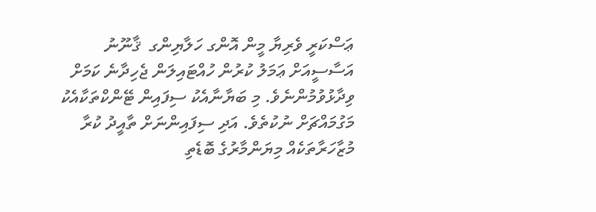ޢަސްކަރީ ވެރިޔާ މީން އޮންގ ހަލާޔިންގ  ޤާނޫނު އަސާސީއަށް ޢަމަލު ކުރުން ހުއްޓައިލަން ޖެހިދާނެ ކަމަށް ވިދާޅުވުމުންނެވެ. މި ބަޔާނާއެކު ސިފައިން ޓޭންކްތަކާއެކު މަގުމައްޗަށް ނުކުތެވެ. އަދި ސިފައިންނަށް ތާއީދު ކުރާ މުޒާހަރާތަކެއް މިޔަންމާރުގެ ބޮޑެތި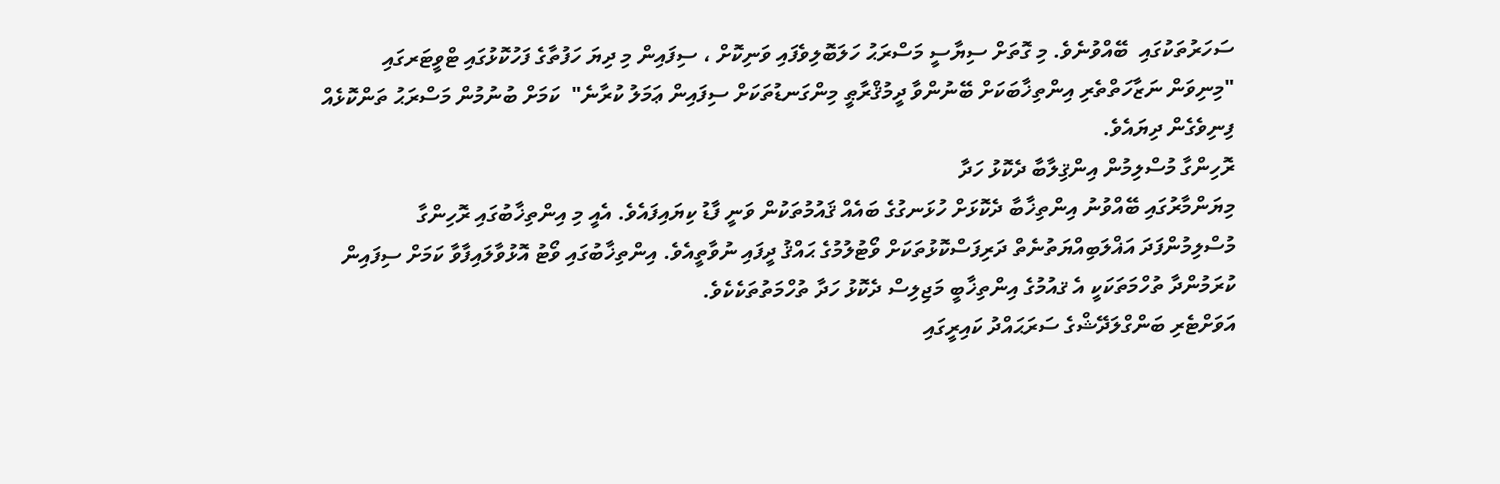ސަހަރުތަކުގައި  ބޭއްވުނެވެ. މި ގޮތަށް ސިޔާސީ މަސްރަޙު ހަލަބޮލިވެފައި ވަނިކޮށް ، ސިފައިން މި ދިޔަ ހަފުތާގެ ފަހުކޮޅުގައި ޓްވީޓަރގައި "މިނިވަން ނަޒާހަތްތެރި އިންތިޚާބަކަށް ބޭނުންވާ ދީމުޤްރާޠީ މިންގަނޑުތަކަށް ސިފައިން ޢަމަލު ކުރާނެ"  ކަމަށް ބުނުމުން މަސްރަޙު ތަންކޮޅެއް ފިނިވެގެން ދިޔައެވެ.
ރޮހިންގާ މުސްލިމުން އިންޤިލާބާ ދެކޮޅު ހަދާ
މިޔަންމާރުގައި ބޭއްވުނު އިންތިޚާބާ ދެކޮޅަށް ހުޅަނގުގެ ބައެއް ޤައުމުތަކުން ވަނީ ފާޑު ކިޔައިފައެވެ. އެއީ މި އިންތިޚާބުގައި ރޮހިންގާ މުސްލިމުންފަދަ އަޣްލަބިއްޔަތުނެތް ދަރިފަސްކޮޅުތަކަށް ވޯޓުލުމުގެ ޙައްޤު ދީފައި ނުވާތީއެވެ. އިންތިޚާބުގައި ވޯޓު އޮޅުވާލައިފާވާ ކަމަށް ސިފައިން ކުރަމުންދާ ތުހްމަތަކަކީ އެ ޤއުމުގެ އިންތިޚާބީ މަޖިލިސް ދެކޮޅު ހަދާ ތުހްމަތުތަކެކެވެ.
އަވަށްޓެރި ބަންގްލަދޭޝްގެ ސަރަޙައްދު ކައިރީގައި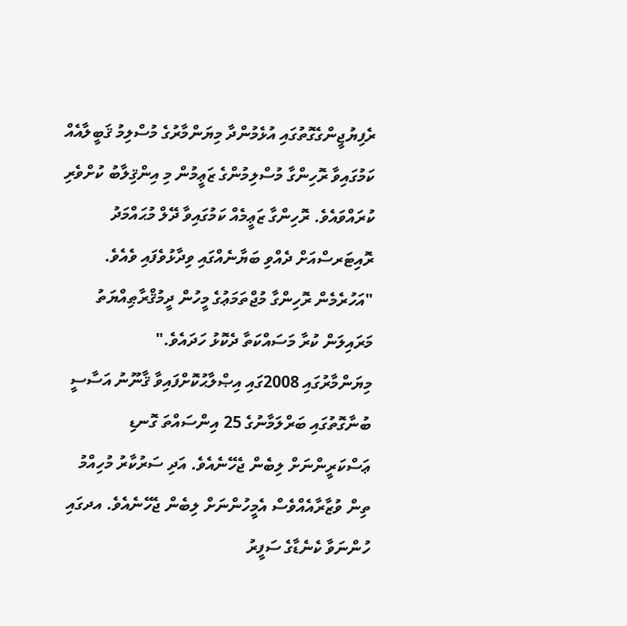ރެފިޔުޖީންގެގޮތުގައި އުޅެމުންދާ މިޔަންމާރުގެ މުސްލިމު ޤަބީލާއެއް ކަމުގައިވާ ރޮހިންގާ މުސްލިމުންގެ ޒަޢީމުން މި އިންޤިލާބު ކުށްވެރި ކުރައްވައެވެ. ރޮހިންގާ ޒަޢީމެއް ކަމުގައިވާ ދޭލް މުޙައްމަދު ރޮއިޓަރސްއަށް ދެއްވި ބަޔާނެއްގައި ވިދާޅުވެފައި ވެއެވެ. "އަހުރެމެން ރޮހިންގާ މުޖްތަމަޢުގެ މީހުން ދީމުޤްރާޠިއްޔަތު މަރައިލަން ކުރާ މަސައްކަތާ ދެކޮޅު ހަދައެވެ."
މިޔަންމާރުގައި 2008ގައި އިޞްލާޙުކޮށްފައިވާ ޤާނޫނު އަސާސީ ބުނާގޮތުގައި ބަރްލަމާނުގެ 25 އިންސައްތަ ގޮނޑި ޢަސްކަރީންނަށް ލިބެން ޖެހޭނެއެވެ. އަދި ސަރުކާރު މުހިއްމު ތިން ވުޒާރާއެއްވެސް އެމީހުންނަށް ލިބެން ޖެހޭނެއެވެ. އދގައި ހުންނަވާ ކެނެޑާގެ ސަފީރު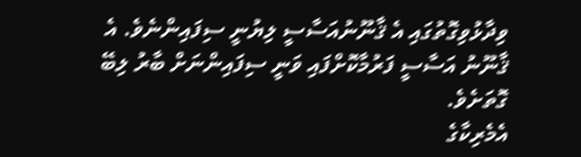ވިދާޅުވިގޮތުގައި އެ ޤާނޫނުއަސާސީ ލިޔުނީ ސިފައިންނެވެ. އެ ޤާނޫނު އަސާސީ ފަރުމާކޮށްފައި ވަނީ ސިފައިންނަށް ބާރު ލިބޭ ގޮތަށެވެ.
އެމެރިކާގެ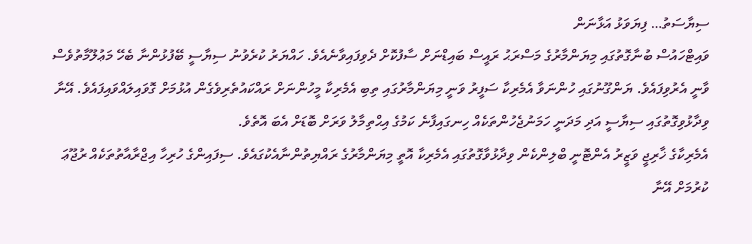ސިޔާސަތު… ފިޔަވަޅު އަޅާނަން
ވައިޓްހައުސް ބުނާގޮތުގައި މިޔަންމާރުގެ މަސްރަޙު ރައީސް ބައިޑްނަށް ސާފުކޮށް ދެވިފައިވާނެއެވެ. ހައްޔަރު ކުރެވުނު ސިޔާސީ ބޭފުޅުންނާ ބެހޭ މަޢުލޫމާތުވެސް ވާނީ އެރުވިފައެވެ. ޔަންގޫނުގައި ހުންނަވާ އެމެރިކާ ސަފީރު ވަނީ މިޔަންމާރުގައި ތިބި އެމެރިކާ މީހުންނަށް ރައްކައުތެރިވެގެން އުޅުމަށް ގޮވައިލައްވައިފައެވެ. އޭނާ ވިދާޅުވިގޮތުގައި ސިޔާސީ އަދި މަދަނީ ހަމަނުޖެހުންތަކެއް ހިނގައިފާނެ ކަމުގެ އިޙްތިމާލު ވަރަށް ބޮޑަށް އެބަ އޮތެވެ.
އެމެރިކާގެ ޚާރިޖީ ވަޒީރު އެންޓޮނީ ބްލިންކެން ވިދާޅުވާގޮތުގައި އެމެރިކާ އޮތީ މިޔަންމާރުގެ ރައްޔިތުންނާއެކުގައެވެ. ސިފައިންގެ ހުރިހާ އިޖްރާއާތުތަކެއް ރުޖޫޢަ ކުރުމަށް އޭނާ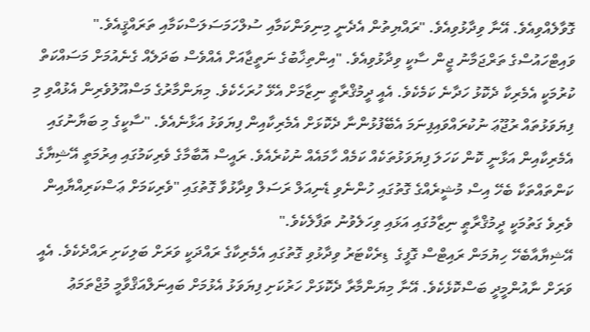ގޮވާލެއްވިއެވެ. އޭނާ ވިދާޅުވިއެވެ. "ރައްޔިތުން އެދެނީ މިނިވަންކަމާއި ސުލްހަމަސަލަސްކަމާއި ތަރައްޤީއެވެ."
ވައިޓްހައުސްގެ ތަރްޖަމާނު ޖީން ސާކީ ވިދާޅުވިއެވެ. "އިންތިޚާބުގެ ނަތީޖާއަށް އެއްވެސް ބަދަލެއް ގެނެއުމަށް މަސައްކަތް ކުރުމަކީ އެމެރިކާ ދެކޮޅު ހަދާނެ ކަމެކެވެ. އެއީ ދީމުޤްރާޠީ ނިޒާމަށް އެޅޭ ހުރަހެކެވެ. މިޔަންމާރުގެ މަސްއޫލުވެރިން އެޅުއްވި މި ފިޔަވަޅުތައް ރުޖޫޢަ ނުކުރައްވައިފިނަމަ އެބޭފުޅުންނާ ދެކޮޅަށް އެމެރިކާއިން ފިޔަވަޅު އަޅާނެއެވެ. "ސާކީގެ މި ބަޔާނުގައި އެމެރިކާއިން އަޅާނީ ކޮން ކަހަލަ ފިޔަވަޅުތަކެއް ކަމެއް ހާމައެއް ނުކުރެއެވެ. ރައީސް އޮބާމާގެ ވެރިކަމުގައި އިރުމަތީ އޭޝިޔާގެ ކަންތައްތަކާ ބެހޭ އިސް މުޝީރެއްގެ ގޮތުގައި ހުންނެވި ޑެނިއަލް ރަސަލް ވިދާޅުވާ ގޮތުގައި "ވެރިކަމަށް ޢަސްކަރިއްޔާއިން ވެރިވެ ގަތުމަކީ ދީމުޤްރާޠީ ނިޒާމުގައި އަޅައި ވިހަލެވުނު ތަފާލެކެވެ."
އޭޝިޔާއާބެހޭ ހިޔުމަން ރައިޓްސް ގޮފީގެ  ޑިރެކްޓަރު ވިދާޅުވި ގޮތުގައި އެމެރިކާގެ ރައްދަކީ ވަރަށް ބަލިކަށި ރައްދެކެވެ. އެއީ ވަރަށް ނާއުންމީދީ ބަސްކޮޅެކެވެ. އޭނާ މިޔަންމާރާ ދެކޮޅަށް ހަރުކަށި ފިޔަވަޅު އެޅުމަށް ބައިނަލްއަޤްވާމީ މުޖްތަމަޢު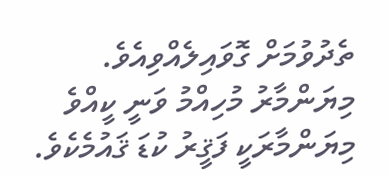ތެދުވުމަށް ގޮވައިލެއްވިއެވެ.
މިޔަންމާރު މުހިއްމު ވަނީ ކީއްވެ
މިޔަންމާރަކީ ފަޤީރު ކުޑަ ޤައުމެކެވެ.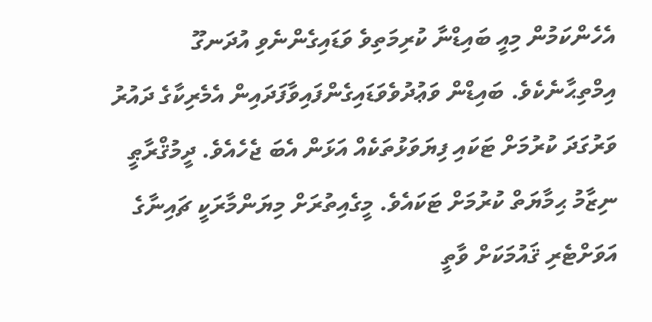އެހެންކަމުން މިއީ ބައިޑްނާ ކުރިމަތިވެ ވަޑައިގެންނެވި އުދަނގޫ އިމްތިޙާނެކެވެ. ބައިޑްން ވަޢުދުވެވަޑައިގެންފައިވާފަދައިން އެމެރިކާގެ ދައުރު ވަރުގަދަ ކުރުމަށް ޓަކައި ފިޔަވަޅުތަކެއް އަޅަން އެބަ ޖެހެއެވެ. ދީމުޤްރާޠީ ނިޒާމު ޙިމާޔަތް ކުރުމަށް ޓަކައެވެ. މީގެއިތުރަށް މިޔަންމާރަކީ ޗައިނާގެ އަވަށްޓެރި ޤައުމަކަށް ވާތީ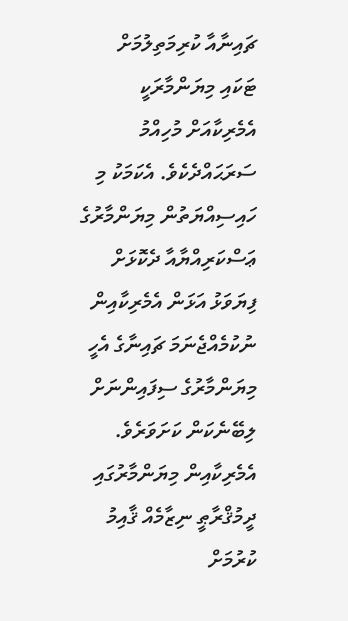ޗައިނާއާ ކުރިމަތިލުމަށް ޓަކައި މިޔަންމާރަކީ އެމެރިކާއަށް މުހިއްމު ސަރަޙައްދެކެވެ. އެކަމަކު މި ހައިސިއްޔަތުން މިޔަންމާރުގެ ޢަސްކަރިއްޔާއާ ދެކޮޅަށް ފިޔަވަޅު އަޅަން އެމެރިކާއިން ނުކުމެއްޖެނަމަ ޗައިނާގެ އެހީ މިޔަންމާރުގެ ސިފައިންނަށް ލިބޭނެކަން ކަށަވަރެވެ. އެމެރިކާއިން މިޔަންމާރުގައި ދީމުޤްރާޠީ ނިޒާމެއް ޤާއިމު ކުރުމަށް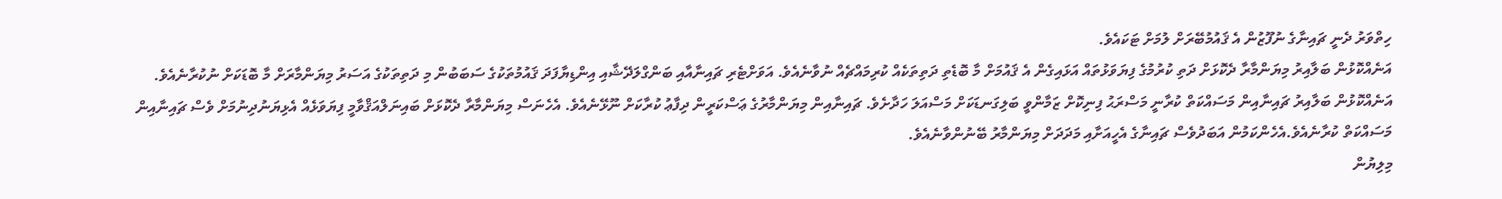ހިތްވަރު ދެނީ ޗައިނާގެ ނުފޫޒުން އެ ޤައުމުބޭރަށް ލުމަށް ޓަކައެވެ.
އަނެއްކޮޅުން ބަލާއިރު މިޔަންމާރާ ދެކޮޅަށް ދަތި ކުރުމުގެ ފިޔަވަޅުތައް އަޅައިގެން އެ ޤައުމަށް މާ ބޮޑެތި ދަތިތަކެއް ކުރިމައްޗެއް ނުވާނެއެވެ. އަވަށްޓެރި ޗައިނާއާއި ބަންގްލަދޭޝާއި އިންޑިޔާފަދަ ޤައުމުތަކުގެ ސަބަބުން މި ދަތިތަކުގެ އަސަރު މިޔަންމާރަށް މާ ބޮޑަކަށް ނުކުރާނެއެވެ.
އަނެއްކޮޅުން ބަލާއިރު ޗައިނާއިން މަސައްކަތް ކުރާނީ މަސްރަޙު ފިނިކޮށް ޒަމާންވީ ބަލިގަނޑަކަށް މަސްއަލަ ހަދާށެވެ. ޗައިނާއިން މިޔަންމާރުގެ ޢަސްކަރީން ދިފާޢު ކުރާކަށް ނޫޅޭނެއެވެ. އެހެނަސް މިޔަންމާރާ ދެކޮޅަށް ބައިނަލްއަޤްވާމީ ފިޔަވަޅެއް އެޅިޔަނުދިނުމަށް ވެސް ޗައިނާއިން މަސައްކަތް ކުރާނެއެވެ.އެހެންކަމުން އަބަދުވެސް ޗައިނާގެ އެހީއަށާއި މަދަދަށް މިޔަންމާރު ބޭނުންވާނެއެވެ.
މިލިޔުން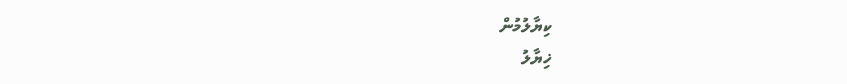ކިޔާލުމުން
ޚިޔާލު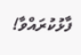ފާޅުކުރައްވާ!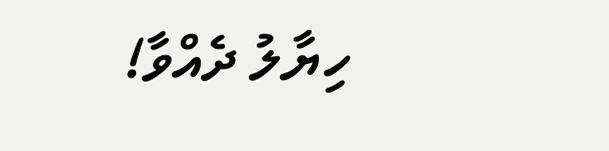ހިޔާލު ދެއްވާ!